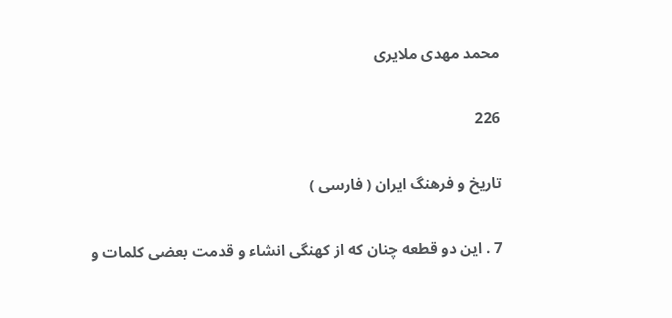محمد مهدى ملايرى

226

تاريخ و فرهنگ ايران ( فارسى )

7 . اين دو قطعه چنان كه از كهنگى انشاء و قدمت بعضى كلمات و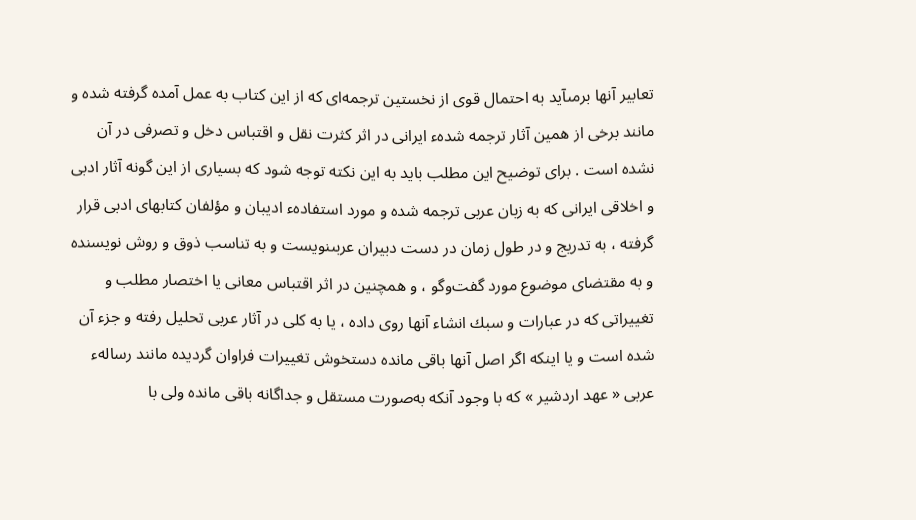تعابير آنها برمىآيد به احتمال قوى از نخستين ترجمه‌اى كه از اين كتاب به عمل آمده گرفته شده و مانند برخى از همين آثار ترجمه شدهء ايرانى در اثر كثرت نقل و اقتباس دخل و تصرفى در آن نشده است . براى توضيح اين مطلب بايد به اين نكته توجه شود كه بسيارى از اين گونه آثار ادبى و اخلاقى ايرانى كه به زبان عربى ترجمه شده و مورد استفادهء اديبان و مؤلفان كتابهاى ادبى قرار گرفته ، به تدريج و در طول زمان در دست دبيران عربىنويست و به تناسب ذوق و روش نويسنده و به مقتضاى موضوع مورد گفت‌وگو ، و همچنين در اثر اقتباس معانى يا اختصار مطلب و تغييراتى كه در عبارات و سبك انشاء آنها روى داده ، يا به كلى در آثار عربى تحليل رفته و جزء آن شده است و يا اينكه اگر اصل آنها باقى مانده دستخوش تغييرات فراوان گرديده مانند رسالهء عربى « عهد اردشير » كه با وجود آنكه به‌صورت مستقل و جداگانه باقى مانده ولى با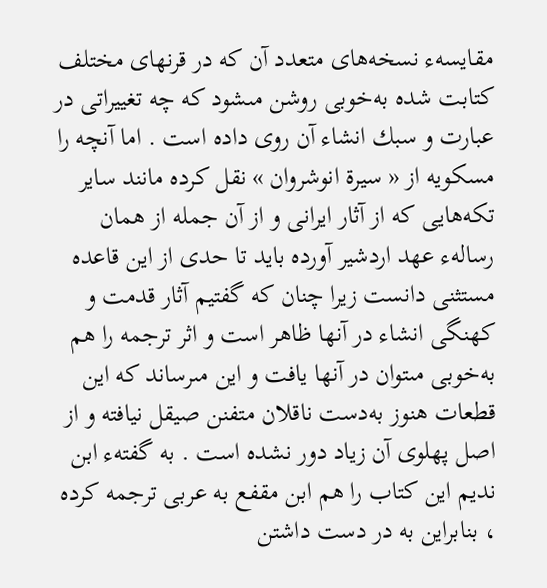مقايسهء نسخه‌هاى متعدد آن كه در قرنهاى مختلف كتابت شده به‌خوبى روشن مىشود كه چه تغييراتى در عبارت و سبك انشاء آن روى داده است . اما آنچه را مسكويه از « سيرة انوشروان » نقل كرده مانند ساير تكه‌هايى كه از آثار ايرانى و از آن جمله از همان رسالهء عهد اردشير آورده بايد تا حدى از اين قاعده مستثنى دانست زيرا چنان كه گفتيم آثار قدمت و كهنگى انشاء در آنها ظاهر است و اثر ترجمه را هم به‌خوبى مىتوان در آنها يافت و اين مىرساند كه اين قطعات هنوز به‌دست ناقلان متفنن صيقل نيافته و از اصل پهلوى آن زياد دور نشده است . به گفتهء ابن نديم اين كتاب را هم ابن مقفع به عربى ترجمه كرده ، بنابراين به در دست داشتن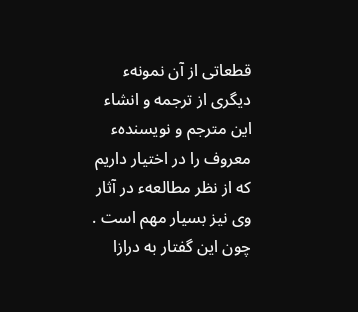قطعاتى از آن نمونهء ديگرى از ترجمه و انشاء اين مترجم و نويسندهء معروف را در اختيار داريم كه از نظر مطالعهء در آثار وى نيز بسيار مهم است . چون اين گفتار به درازا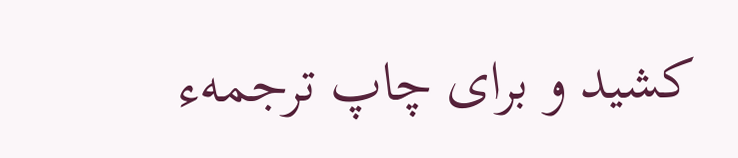كشيد و براى چاپ ترجمهء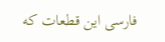فارسى اين قطعات كه